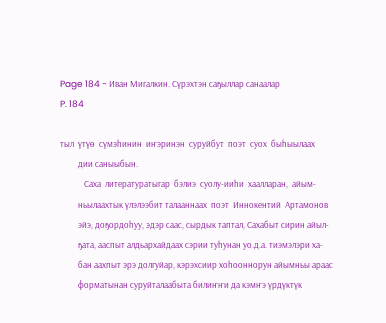Page 184 - Иван Мигалкин. Сүрэхтэн саҕыллар санаалар
P. 184

тыл  үтүө  сүмэһинин  иҥэринэн  суруйбут  поэт  суох  быһыылаах
         дии саныыбын.
            Саха  литературатыгар  бэлиэ  суолу-ииһи  хаалларан,  айым-
         ньылаахтык үлэлээбит талааннаах  поэт  Иннокентий  Артамонов
         эйэ, доҕордоһуу, эдэр саас, сырдык таптал, Сахабыт сирин айыл-
         ҕата, ааспыт алдьархайдаах сэрии туһунан уо.д.а. тиэмэлэри ха-
         бан аахпыт эрэ долгуйар, кэрэхсиир хоһооннорун айымньы араас
         форматынан суруйталаабыта билиҥҥи да кэмҥэ үрдүктүк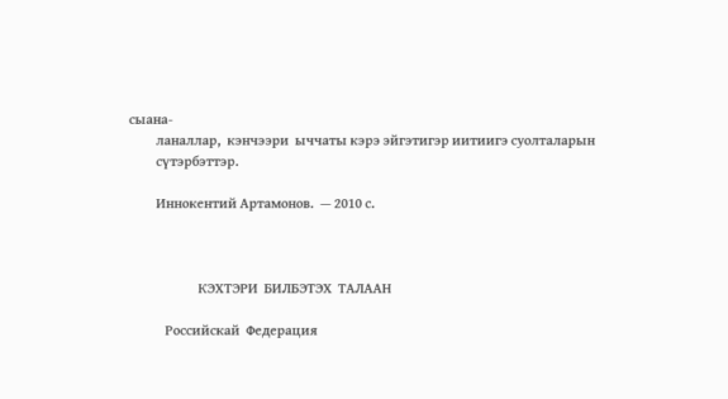сыана-
         ланаллар,  кэнчээри  ыччаты кэрэ эйгэтигэр иитиигэ суолталарын
         сүтэрбэттэр.

         Иннокентий Артамонов.  — 2010 с.



                       КЭХТЭРИ  БИЛБЭТЭХ  ТАЛААН

            Российскай  Федерация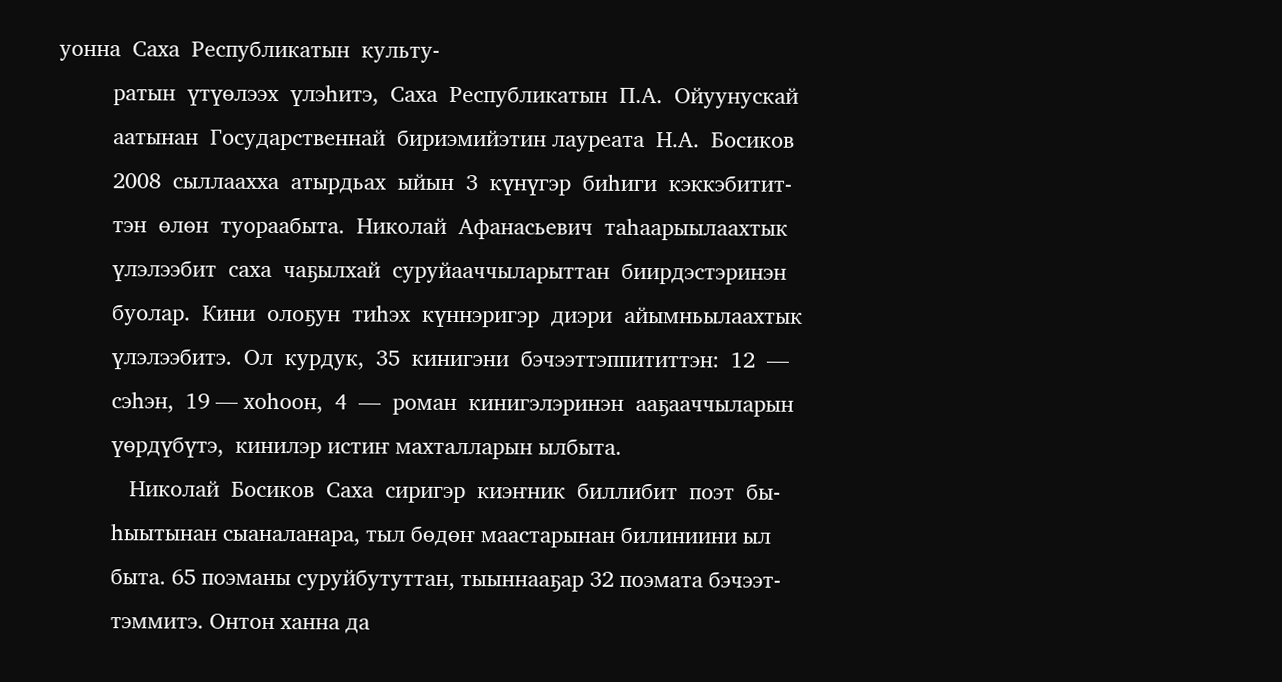уонна  Саха  Республикатын  культу-
         ратын  үтүөлээх  үлэһитэ,  Саха  Республикатын  П.А.  Ойуунускай
         аатынан  Государственнай  бириэмийэтин лауреата  Н.А.  Босиков
         2008  сыллаахха  атырдьах  ыйын  3  күнүгэр  биһиги  кэккэбитит-
         тэн  өлөн  туораабыта.  Николай  Афанасьевич  таһаарыылаахтык
         үлэлээбит  саха  чаҕылхай  суруйааччыларыттан  биирдэстэринэн
         буолар.  Кини  олоҕун  тиһэх  күннэригэр  диэри  айымньылаахтык
         үлэлээбитэ.  Ол  курдук,  35  кинигэни  бэчээттэппититтэн:  12  —
         сэһэн,  19 — хоһоон,  4  —  роман  кинигэлэринэн  ааҕааччыларын
         үөрдүбүтэ,  кинилэр истиҥ махталларын ылбыта.
            Николай  Босиков  Саха  сиригэр  киэҥник  биллибит  поэт  бы-
         һыытынан сыаналанара, тыл бөдөҥ маастарынан билиниини ыл
         быта. 65 поэманы суруйбутуттан, тыыннааҕар 32 поэмата бэчээт-
         тэммитэ. Онтон ханна да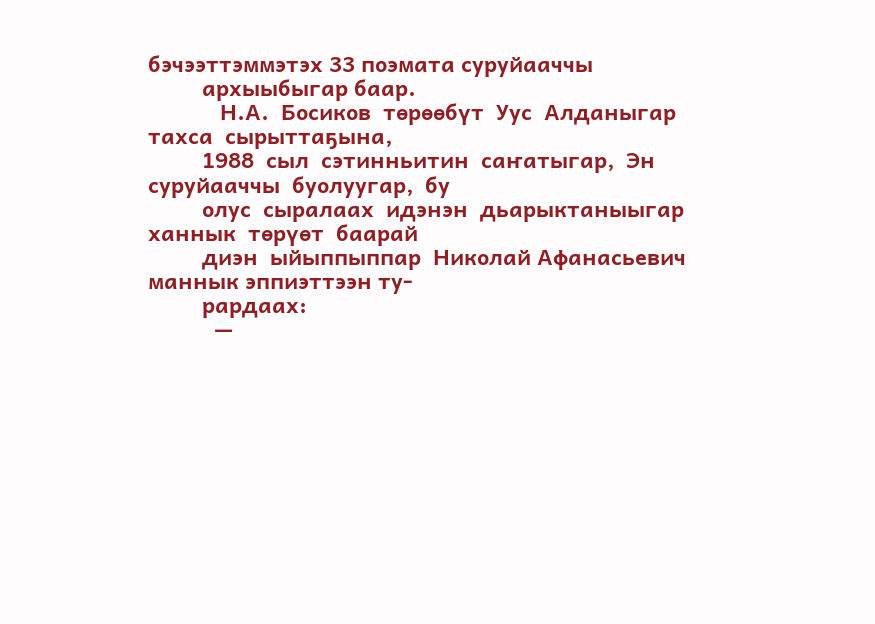бэчээттэммэтэх 33 поэмата суруйааччы
         архыыбыгар баар.
            Н.А.  Босиков  төрөөбүт  Уус  Алданыгар  тахса  сырыттаҕына,
         1988  сыл  сэтинньитин  саҥатыгар,  Эн  суруйааччы  буолуугар,  бу
         олус  сыралаах  идэнэн  дьарыктаныыгар  ханнык  төрүөт  баарай
         диэн  ыйыппыппар  Николай Афанасьевич  маннык эппиэттээн ту-
         рардаах:
           —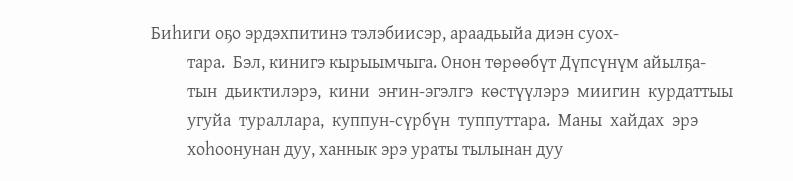Биһиги оҕо эрдэхпитинэ тэлэбиисэр, араадьыйа диэн суох-
         тара.  Бэл, кинигэ кырыымчыга. Онон төрөөбүт Дүпсүнүм айылҕа-
         тын  дьиктилэрэ,  кини  эҥин-эгэлгэ  көстүүлэрэ  миигин  курдаттыы
         угуйа  тураллара,  куппун-сүрбүн  туппуттара.  Маны  хайдах  эрэ
         хоһоонунан дуу, ханнык эрэ ураты тылынан дуу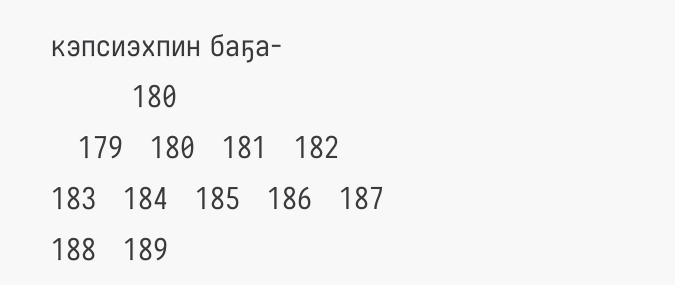кэпсиэхпин баҕа-
         180
   179   180   181   182   183   184   185   186   187   188   189